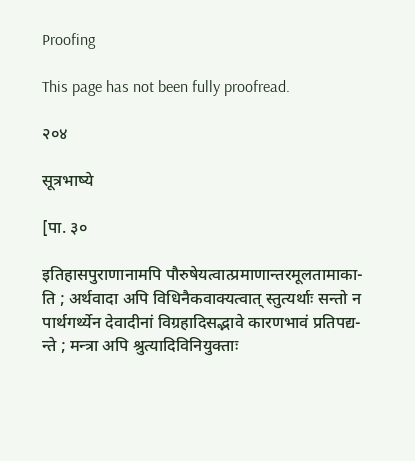Proofing

This page has not been fully proofread.

२०४

सूत्रभाष्ये

[पा. ३०

इतिहासपुराणानामपि पौरुषेयत्वात्प्रमाणान्तरमूलतामाका-
ति ; अर्थवादा अपि विधिनैकवाक्यत्वात् स्तुत्यर्थाः सन्तो न
पार्थगर्थ्येन देवादीनां विग्रहादिसद्भावे कारणभावं प्रतिपद्य-
न्ते ; मन्त्रा अपि श्रुत्यादिविनियुक्ताः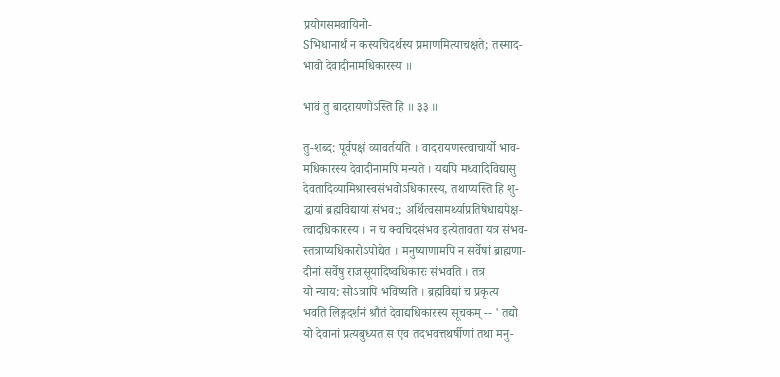प्रयोगसमवायिनो-
Sभिधानार्थं न कस्यचिदर्थस्य प्रमाणमित्याचक्षते; तस्माद-
भावो देवादीनामधिकारस्य ॥

भावं तु बादरायणोऽस्ति हि ॥ ३३ ॥

तु-शब्द: पूर्वपक्षं व्यावर्तयति । वादरायणस्त्वाचार्यो भाव-
मधिकारस्य देवादीनामपि मन्यते । यद्यपि मध्वादिविद्यासु
देवतादिव्यामिश्रास्वसंभवोऽधिकारस्य, तथाप्यस्ति हि शु-
द्धायां ब्रह्मविद्यायां संभव:; अर्थित्वसामर्थ्याप्रतिषेधाद्यपेक्ष-
त्वादधिकारस्य । न च क्वचिदसंभव इत्येतावता यत्र संभव-
स्तत्राप्यधिकारोऽपोद्येत । मनुष्याणामपि न सर्वेषां ब्राह्मणा-
दीनां सर्वेषु राजसूयादिष्वधिकारः संभवति । तत्र
यो न्याय: सोऽत्रापि भविष्यति । ब्रह्मविद्यां च प्रकृत्य
भवति लिङ्गदर्शनं श्रौतं देवाद्यधिकारस्य सूचकम् -- ' तद्यो
यो देवानां प्रत्यबुध्यत स एव तदभवत्तथर्षीणां तथा मनु-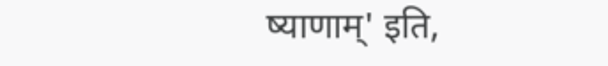ष्याणाम्' इति,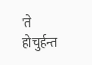'ते होचुर्हन्त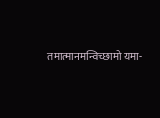तमात्मानमन्विच्छामो यमा-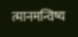त्मानमन्विष्य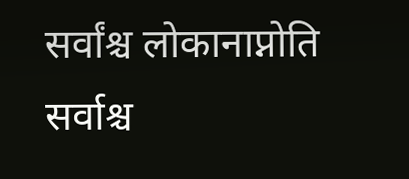सर्वांश्च लोकानाप्नोति सर्वाश्च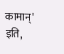कामान्' इति,